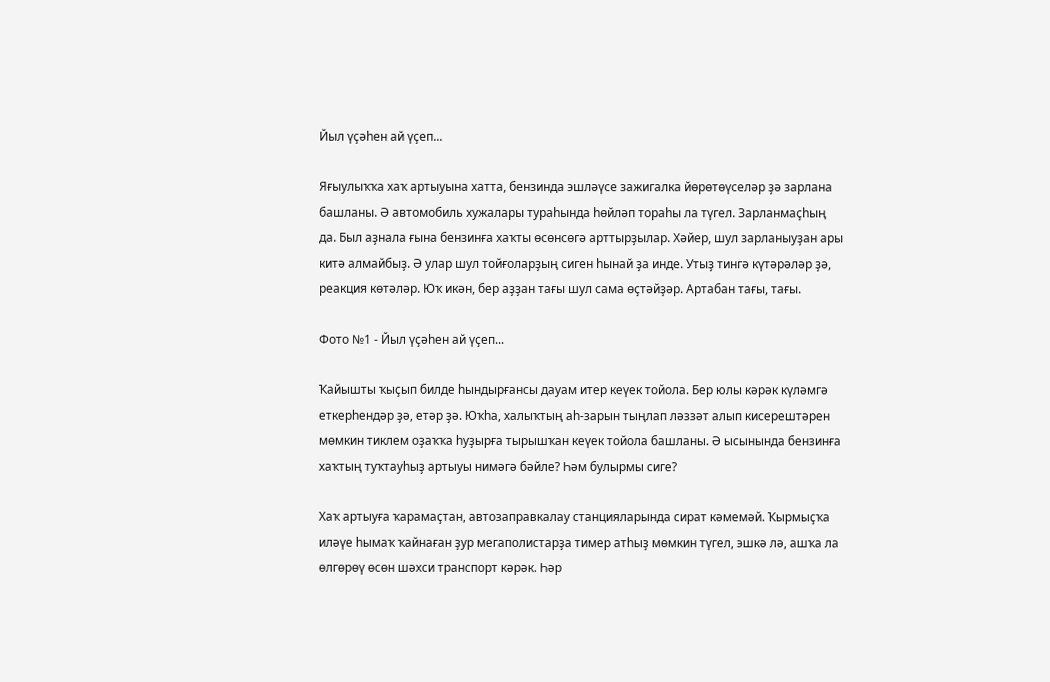Йыл үҫәһен ай үҫеп...

Яғыулыҡҡа хаҡ артыуына хатта, бензинда эшләүсе зажигалка йөрөтөүселәр ҙә зарлана башланы. Ә автомобиль хужалары тураһында һөйләп тораһы ла түгел. Зарланмаҫһың да. Был аҙнала ғына бензинға хаҡты өсөнсөгә арттырҙылар. Хәйер, шул зарланыуҙан ары китә алмайбыҙ. Ә улар шул тойғоларҙың сиген һынай ҙа инде. Утыҙ тингә күтәрәләр ҙә, реакция көтәләр. Юҡ икән, бер аҙҙан тағы шул сама өҫтәйҙәр. Артабан тағы, тағы.

Фото №1 - Йыл үҫәһен ай үҫеп...

Ҡайышты ҡыҫып билде һындырғансы дауам итер кеүек тойола. Бер юлы кәрәк күләмгә еткерһендәр ҙә, етәр ҙә. Юҡһа, халыҡтың аһ-зарын тыңлап ләззәт алып кисерештәрен мөмкин тиклем оҙаҡҡа һуҙырға тырышҡан кеүек тойола башланы. Ә ысынында бензинға хаҡтың туҡтауһыҙ артыуы нимәгә бәйле? Һәм булырмы сиге?

Хаҡ артыуға ҡарамаҫтан, автозаправкалау станцияларында сират кәмемәй. Ҡырмыҫҡа иләүе һымаҡ ҡайнаған ҙур мегаполистарҙа тимер атһыҙ мөмкин түгел, эшкә лә, ашҡа ла өлгөрөү өсөн шәхси транспорт кәрәк. Һәр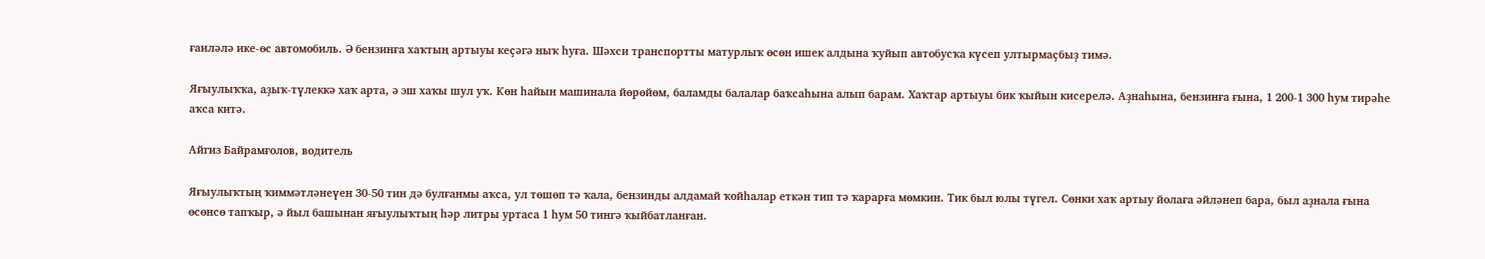ғаиләлә ике-өс автомобиль. Ә бензинға хаҡтың артыуы кеҫәгә ныҡ һуға. Шәхси транспортты матурлыҡ өсөн ишек алдына ҡуйып автобусҡа күсеп ултырмаҫбыҙ тимә.

Яғыулыҡҡа, аҙыҡ-түлеккә хаҡ арта, ә эш хаҡы шул уҡ. Көн һайын машинала йөрөйөм, баламды балалар баҡсаһына алып барам. Хаҡтар артыуы бик ҡыйын кисерелә. Аҙнаһына, бензинға ғына, 1 200-1 300 һум тирәһе аҡса китә.

Айгиз Байрамғолов, водитель

Яғыулыҡтың ҡиммәтләнеүен 30-50 тин дә булғанмы аҡса, ул төшөп тә ҡала, бензинды алдамай ҡойһалар еткән тип тә ҡарарға мөмкин. Тик был юлы түгел. Сөнки хаҡ артыу йолаға әйләнеп бара, был аҙнала ғына өсөнсө тапҡыр, ә йыл башынан яғыулыҡтың һәр литры уртаса 1 һум 50 тингә ҡыйбатланған.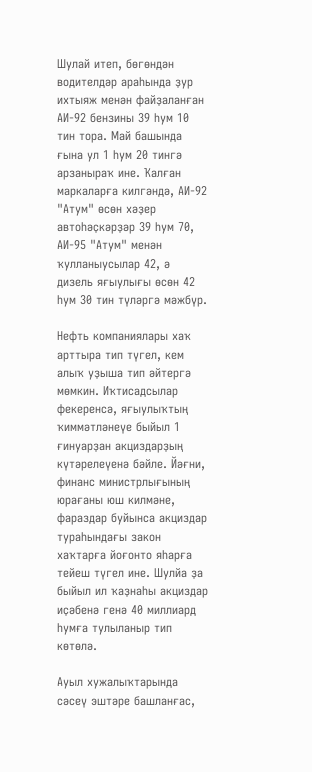Шулай итеп, бөгөндән водителдәр араһында ҙур ихтыяж менән файҙаланған АИ-92 бензины 39 һум 10 тин тора. Май башында ғына ул 1 һум 20 тингә арзаныраҡ ине. Ҡалған маркаларға килгәндә, АИ-92 "Атум" өсөн хәҙер автоһәҫкәрҙәр 39 һум 70, АИ-95 "Атум" менән ҡулланыусылар 42, ә дизель яғыулығы өсөн 42 һум 30 тин түләргә мәжбүр.

Нефть компаниялары хаҡ арттыра тип түгел, кем алыҡ уҙыша тип әйтергә мөмкин. Иҡтисадсылар фекеренсә, яғыулыҡтың ҡиммәтләнеүе быйыл 1 ғинуарҙан акциздарҙың күтәрелеүенә бәйле. Йәғни, финанс министрлығының юрағаны юш килмәне, фараздар буйынса акциздар тураһындағы закон хаҡтарға йоғонто яһарға тейеш түгел ине. Шулйа ҙа быйыл ил ҡаҙнаһы акциздар иҫәбенә генә 40 миллиард һумға тулыланыр тип көтөлә.

Ауыл хужалыҡтарында сәсеү эштәре башланғас,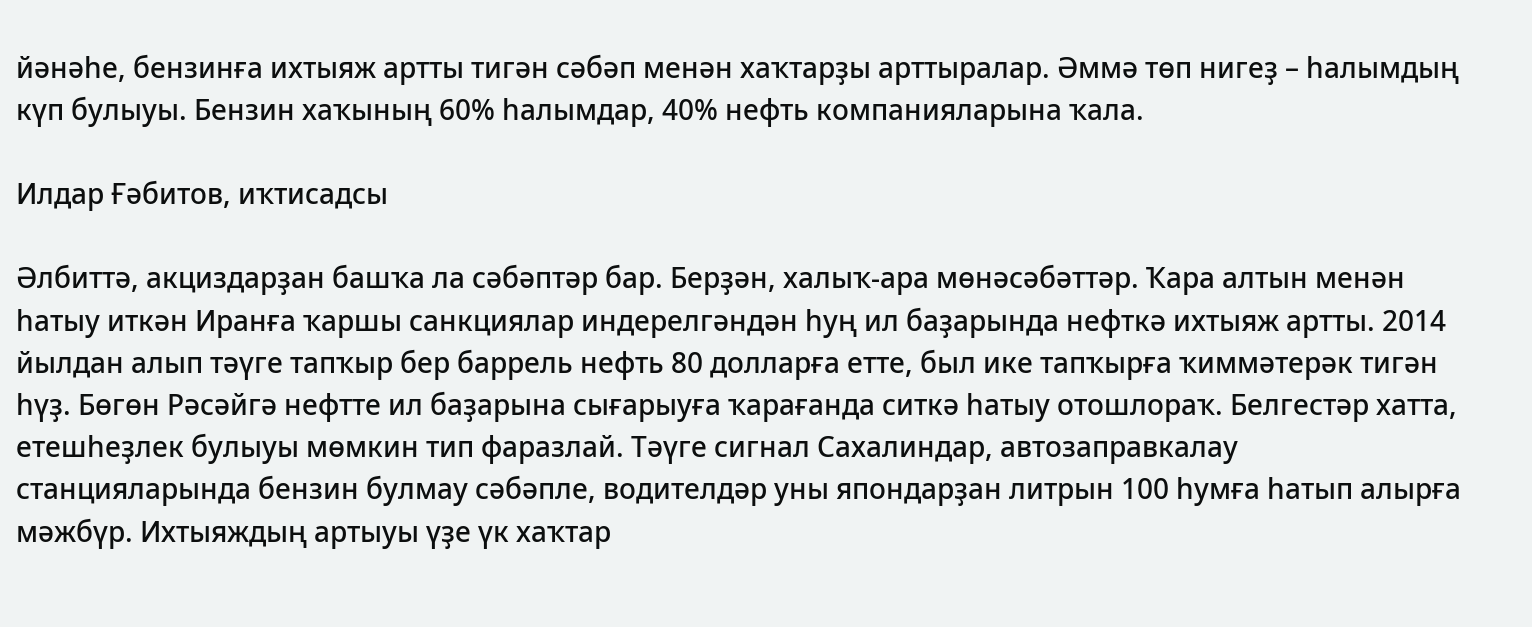йәнәһе, бензинға ихтыяж артты тигән сәбәп менән хаҡтарҙы арттыралар. Әммә төп нигеҙ – һалымдың күп булыуы. Бензин хаҡының 60% һалымдар, 40% нефть компанияларына ҡала.

Илдар Ғәбитов, иҡтисадсы

Әлбиттә, акциздарҙан башҡа ла сәбәптәр бар. Берҙән, халыҡ-ара мөнәсәбәттәр. Ҡара алтын менән һатыу иткән Иранға ҡаршы санкциялар индерелгәндән һуң ил баҙарында нефткә ихтыяж артты. 2014 йылдан алып тәүге тапҡыр бер баррель нефть 80 долларға етте, был ике тапҡырға ҡиммәтерәк тигән һүҙ. Бөгөн Рәсәйгә нефтте ил баҙарына сығарыуға ҡарағанда ситкә һатыу отошлораҡ. Белгестәр хатта, етешһеҙлек булыуы мөмкин тип фаразлай. Тәүге сигнал Сахалиндар, автозаправкалау станцияларында бензин булмау сәбәпле, водителдәр уны япондарҙан литрын 100 һумға һатып алырға мәжбүр. Ихтыяждың артыуы үҙе үк хаҡтар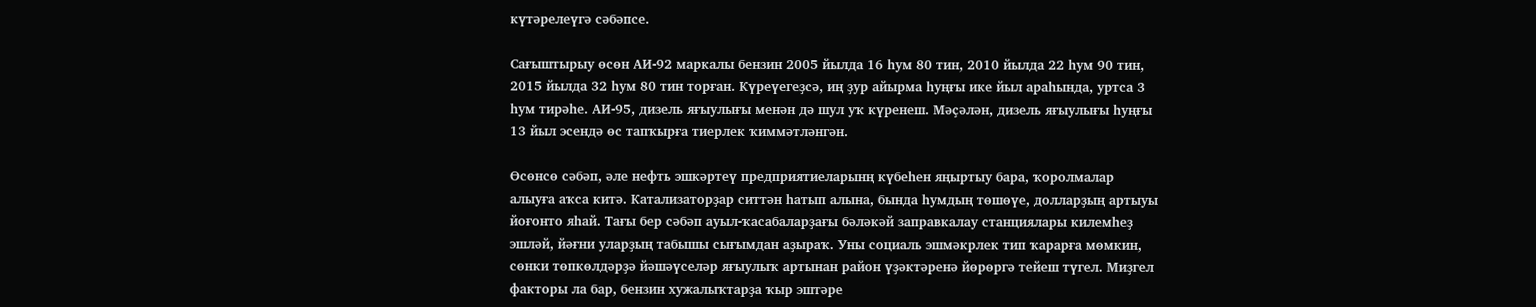күтәрелеүгә сәбәпсе.

Сағыштырыу өсөн АИ-92 маркалы бензин 2005 йылда 16 һум 80 тин, 2010 йылда 22 һум 90 тин, 2015 йылда 32 һум 80 тин торған. Күреүегеҙсә, иң ҙур айырма һуңғы ике йыл араһында, уртса 3 һум тирәһе. АИ-95, дизель яғыулығы менән дә шул уҡ күренеш. Мәҫәлән, дизель яғыулығы һуңғы 13 йыл эсендә өс тапҡырға тиерлек ҡиммәтләнгән.

Өсөнсө сәбәп, әле нефть эшкәртеү предприятиеларынң күбеһен яңыртыу бара, ҡоролмалар алыуға аҡса китә. Катализаторҙар ситтән һатып алына, бында һумдың төшөүе, долларҙың артыуы йоғонто яһай. Тағы бер сәбәп ауыл-ҡасабаларҙағы бәләкәй заправкалау станциялары килемһеҙ эшләй, йәғни уларҙың табышы сығымдан аҙыраҡ. Уны социаль эшмәкрлек тип ҡарарға мөмкин, сөнки төпкөлдәрҙә йәшәүселәр яғыулыҡ артынан район үҙәктәренә йөрөргә тейеш түгел. Миҙгел факторы ла бар, бензин хужалыҡтарҙа ҡыр эштәре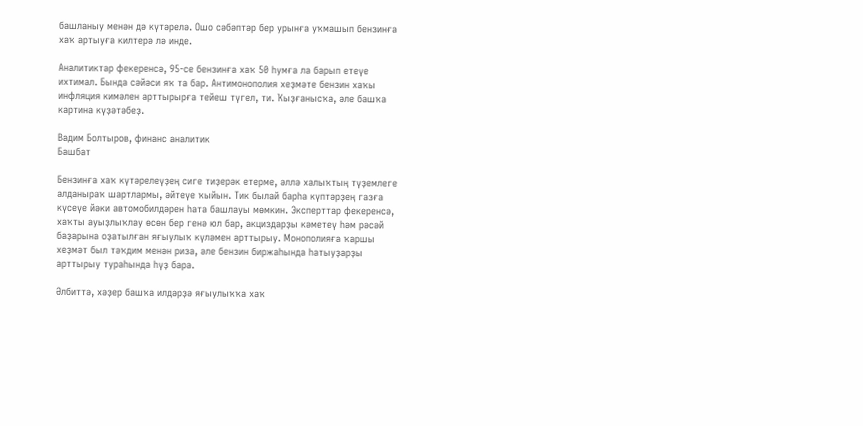башланыу менән дә күтәрелә. Ошо сәбәптәр бер урынға уҡмашып бензинға хаҡ артыуға килтерә лә инде.

Аналитиктар фекеренсә, 95-се бензинға хаҡ 50 һумға ла барып етеүе ихтимал. Бында сәйәси яҡ та бар. Антимонополия хеҙмәте бензин хаҡы инфляция кимәлен арттырырға тейеш түгел, ти. Ҡыҙғанысҡа, әле башҡа картина күҙәтәбеҙ.

Вадим Болтыров, финанс аналитик
Башбат

Бензинға хаҡ күтәрелеүҙең сиге тиҙерәк етерме, әллә халыҡтың түҙемлеге алданыраҡ шартлармы, әйтеүе ҡыйын. Тик былай барһа күптәрҙең газға күсеүе йәки автомобилдәрен һата башлауы мөмкин. Эксперттар фекеренсә, хаҡты ауыҙлыҡлау өсөн бер генә юл бар, акциздарҙы кәметеү һәм рәсәй баҙарына оҙатылған яғыулыҡ күләмен арттырыу. Монополияға ҡаршы хеҙмәт был тәҡдим менән риза, әле бензин биржаһында һатыуҙарҙы арттырыу тураһында һүҙ бара.

Әлбиттә, хәҙер башҡа илдәрҙә яғыулыҡҡа хаҡ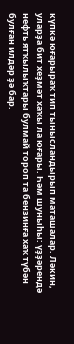күпкә юғарыраҡ тип тынысландырып маташалар. Ләкин, уларҙа бит хеҙмәт хаҡы ла юғары. Һәм шуныһы: үҙҙәрендә нефть ятҡылыҡтары булмай тороп та бензинға хаҡ түбән булған илдәр ҙә бар.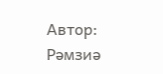Автор: Рәмзиә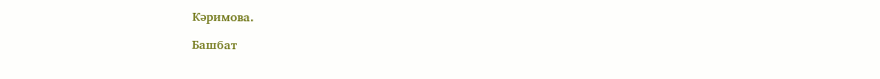Кәримова.

Башбат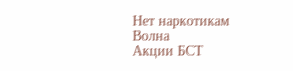Нет наркотикам
Волна
Акции БСТ